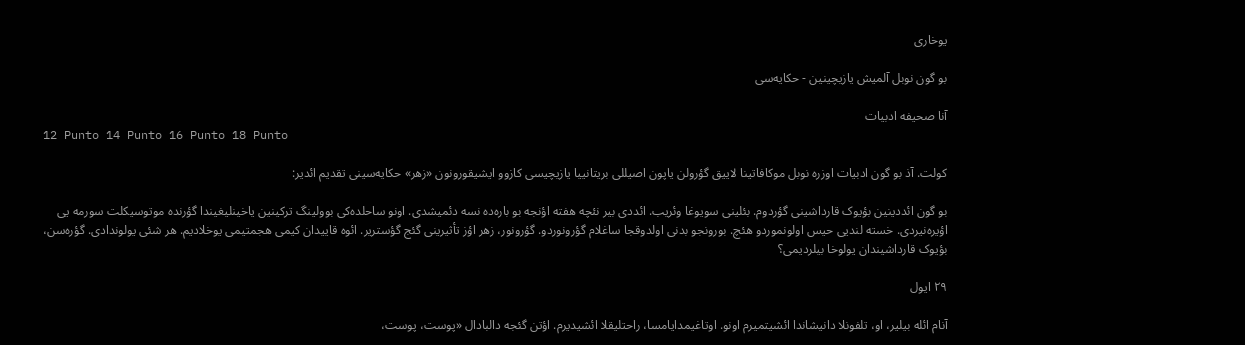یوخاری

بو گون نوبل آلمیش یازیچینین - حکایه‌سی

آنا صحیفه ادبیات
12 Punto 14 Punto 16 Punto 18 Punto

کولت. آذ بو گون ادبیات اوزره نوبل موکافاتینا لاییق گؤرولن یاپون اصیللی بریتانییا یازیچیسی کازوو ایشیقورونون «زهر» حکایه‌سینی تقدیم ائدیر:

بو گون ائددینین بؤیوک قارداشینی گؤردوم. بئلینی سویوغا وئریب. ائددی بیر نئچه هفته اؤنجه بو باره‌ده نسه دئمیشدی. اونو ساحلده‌کی بوولینگ ترکینین یاخینلیغیندا گؤرنده موتوسیکلت سورمه یی اؤیره‌نیردی. خسته لندیی حیس اولونموردو هئچ. بورونجو بدنی اولدوقجا ساغلام گؤرونوردو. گؤرونور، زهر اؤز تأثیرینی گئج گؤستریر. ائوه قاییدان کیمی هجمتیمی یوخلادیم. هر شئی یولوندادی. گؤره‌سن، بؤیوک قارداشیندان یولوخا بیلردیمی؟

۲۹ ایول

آنام ائله بیلیر، او، تلفونلا دانیشاندا ائشیتمیرم اونو. اوتاغیمدایامسا، راحتلیقلا ائشیدیرم. اؤتن گئجه دالبادال «پوست، پوست،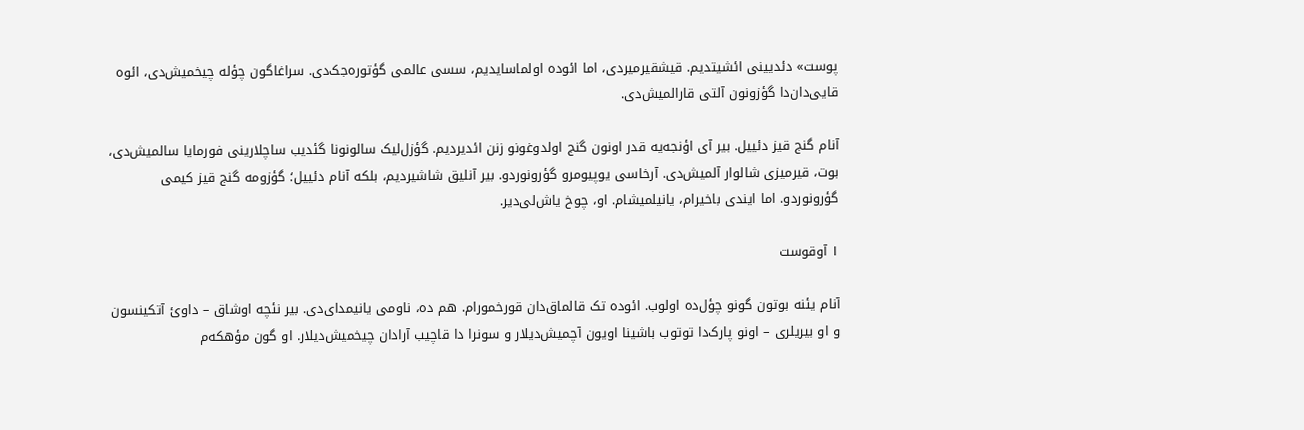پوست» دئدیینی ائشیتدیم. قیشقیرمیردی، اما ائوده اولماسایدیم، سسی عالمی گؤتوره‌جک‌دی. سراغاگون چؤله چیخمیش‌دی، ائوه قایی‌دان‌دا گؤزونون آلتی قارالمیش‌دی.

آنام گنج قیز دئییل. بیر آی اؤنجه‌یه قدر اونون گنج اولدوغونو زنن ائدیردیم. گؤزل‌لیک سالونونا گئدیب ساچلارینی فورمایا سالمیش‌دی، بوت، قیرمیزی شالوار آلمیش‌دی. آرخاسی یوپیومرو گؤرونوردو. بیر آنلیق شاشیردیم، بلکه آنام دئییل؛ گؤزومه گنج قیز کیمی گؤرونوردو. اما ایندی باخیرام، یانیلمیشام. او، چوخ یاش‌لی‌دیر.

۱ آوقوست

آنام یئنه بوتون گونو چؤل‌ده اولوب. ائوده تک قالماق‌دان قورخمورام. هم ده، ناومی یانیمدای‌دی. بیر نئچه اوشاق – داوئ آتکینسون و او بیریلری – اونو پارک‌دا توتوب باشینا اویون آچمیش‌دیلار و سونرا دا قاچیب آرادان چیخمیش‌دیلار. او گون مؤهکه‌م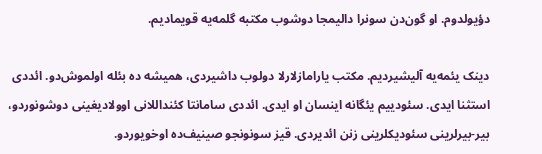دؤیولدوم. او گون‌دن سونرا دالیمجا دوشوب مکتبه گلمه‌یه قویمادیم.

دینک یئمه‌یه آلیشیردیم. مکتب یارامازلارلا دولوب داشیردی، همیشه ده بئله اولموش‌دو. ائددی استثنا ایدی. سئودییم یئگانه اینسان او ایدی. ائددی سامانتا کئنداللانی اوولادیغینی دوشونوردو، بیر-بیرلرینی سئودیکلرینی زنن ائدیردی. قیز سونونجو صینیف‌ده اوخویوردو.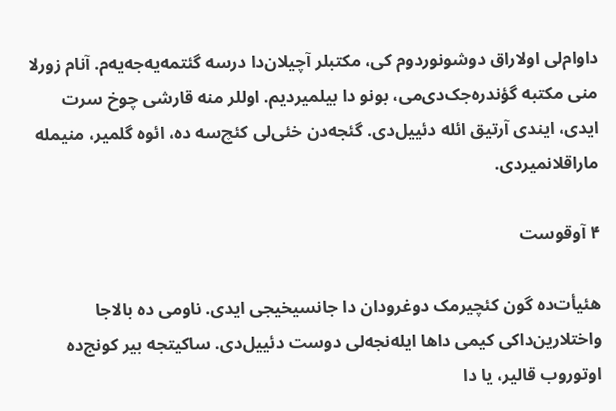داوام‌لی اولاراق دوشونوردوم کی، مکتبلر آچیلان‌دا درسه گئتمه‌یه‌جه‌یه‌م. آنام زورلا منی مکتبه گؤندره‌جک‌دی‌می، بونو دا بیلمیردیم. اوللر منه قارشی چوخ سرت ایدی، ایندی آرتیق ائله دئییل‌دی. گئجه‌دن خئی‌لی کئچ‌سه ده، ائوه گلمیر، منیمله ماراقلانمیردی.

۴ آوقوست

هئیأت‌ده گون کئچیرمک دوغرودان دا جانسیخیجی ایدی. ناومی ده بالاجا واختلارین‌داکی کیمی داها ایله‌نجه‌لی دوست دئییل‌دی. ساکیتجه بیر کونج‌ده اوتوروب قالیر، یا دا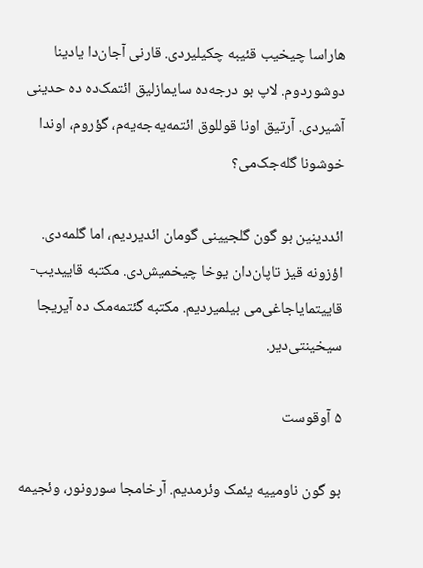هاراسا چیخیب قئیبه چکیلیردی. قارنی آجان‌دا یادینا دوشوردوم. لاپ بو درجه‌ده سایمازلیق ائتمک‌ده ده حدینی آشیردی. آرتیق اونا قوللوق ائتمه‌یه‌جه‌یه‌م، گؤروم، اوندا خوشونا گله‌جک‌می؟

ائددینین بو گون گلجیینی گومان ائدیردیم، اما گلمه‌دی. اؤزونه قیز تاپان‌دان یوخا چیخمیش‌دی. مکتبه قاییدیب-قاییتمایاجاغی‌می بیلمیردیم. مکتبه گئتمه‌مک ده آیریجا سیخینتی‌دیر.

۵ آوقوست

بو گون ناومییه یئمک وئرمدیم. آرخامجا سورونور، وئجیمه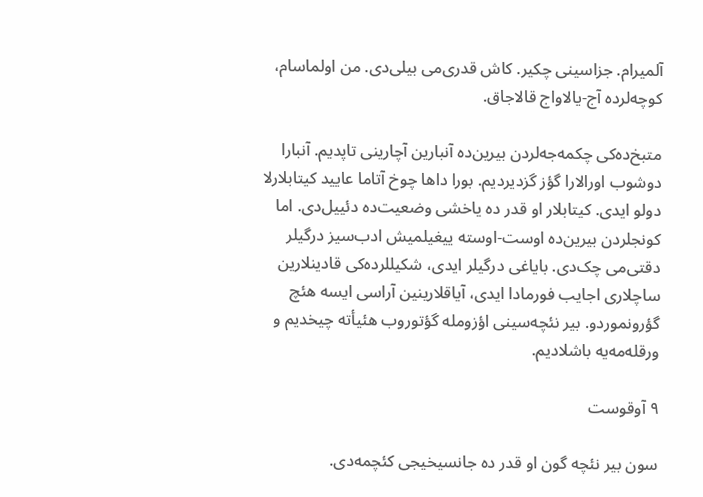آلمیرام. جزاسینی چکیر. کاش قدری‌می بیلی‌دی. من اولماسام، کوچه‌لرده آج-یالاواج قالاجاق.

متبخ‌ده‌کی چکمه‌جه‌لردن بیرین‌ده آنبارین آچارینی تاپدیم. آنبارا دوشوب اورالارا گؤز گزدیردیم. بورا داها چوخ آتاما عایید کیتابلارلا دولو ایدی. کیتابلار او قدر ده یاخشی وضعیت‌ده دئییل‌دی. اما کونجلردن بیرین‌ده اوست-اوسته ییغیلمیش ادب‌سیز درگیلر دقتی‌می چک‌دی. بایاغی درگیلر ایدی، شکیللرده‌کی قادینلارین ساچلاری اجایب فورمادا ایدی، آیاقلارینین آراسی ایسه هئچ گؤرونموردو. بیر نئچه‌سینی اؤزومله گؤتوروب هئیأته چیخدیم و ورقله‌مه‌یه باشلادیم.

۹ آوقوست

سون بیر نئچه گون او قدر ده جانسیخیجی کئچمه‌دی.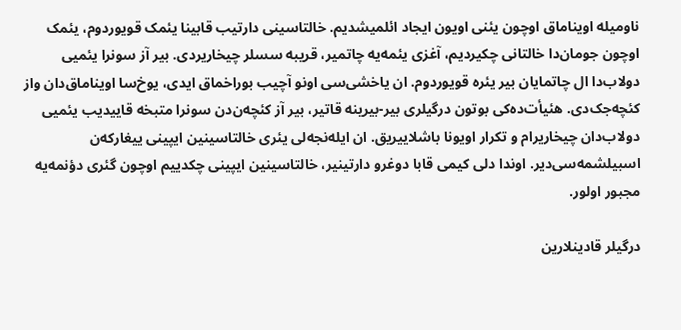ناومیله اویناماق اوچون یئنی اویون ایجاد ائلمیشدیم. خالتاسینی دارتیب قابینا یئمک قویوردوم، یئمک اوچون جومان‌دا خالتانی چکیردیم، آغزی یئمه‌یه چاتمیر، قریبه سسلر چیخاریردی. بیر آز سونرا یئمیی دولاب‌دا ال چاتمایان بیر یئره قویوردوم. ان یاخشی‌سی اونو آچیب بوراخماق ایدی، یوخ‌سا اویناماق‌دان واز کئچه‌جک‌دی. هئیأت‌ده‌کی بوتون درگیلری بیر-بیرینه قاتیر، بیر آز کئچه‌ن‌دن سونرا متبخه قاییدیب یئمیی دولاب‌دان چیخاریرام و تکرار اویونا باشلاییریق. ان ایله‌نجه‌لی یئری خالتاسینین ایپینی ییغارکه‌ن اسبیلشمه‌سی‌دیر. اوندا دلی کیمی قابا دوغرو دارتینیر، خالتاسینین ایپینی چکدییم اوچون گئری دؤنمه‌یه مجبور اولور.

درگیلر قادینلارین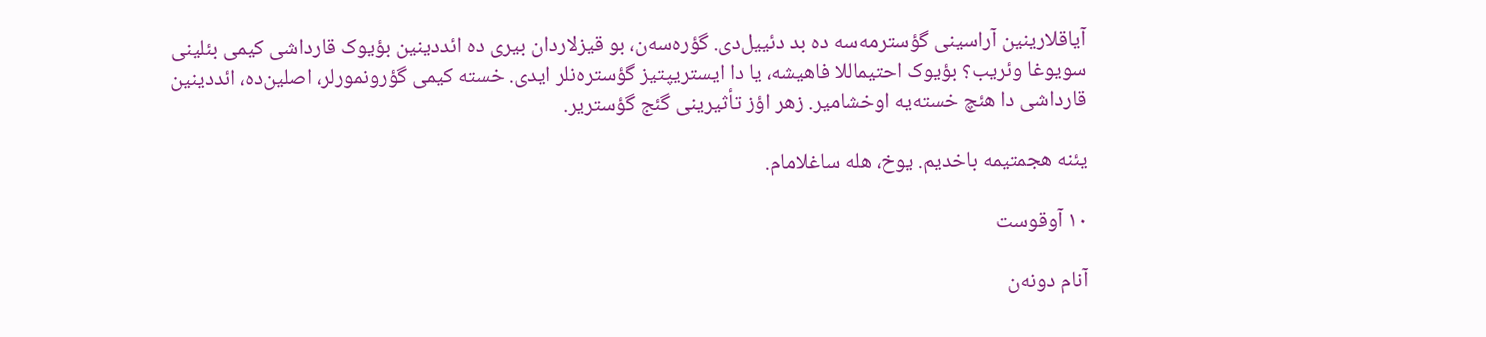آیاقلارینین آراسینی گؤسترمه‌سه ده بد دئییل‌دی. گؤره‌سه‌ن، بو قیزلاردان بیری ده ائددینین بؤیوک قارداشی کیمی بئلینی سویوغا وئریب؟ بؤیوک احتیماللا فاهیشه، یا دا ایستریپتیز گؤستره‌نلر ایدی. خسته کیمی گؤرونمورلر، اصلین‌ده، ائددینین قارداشی دا هئچ خسته‌یه اوخشامیر. زهر اؤز تأثیرینی گئج گؤستریر.

یئنه هجمتیمه باخدیم. یوخ، هله ساغلامام.

۱۰ آوقوست

آنام دونه‌ن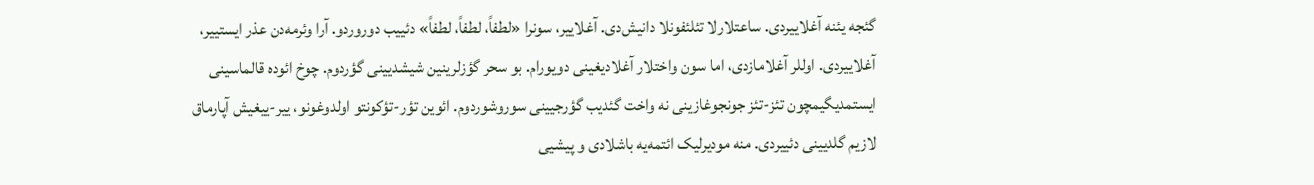گئجه یئنه آغلاییردی. ساعتلارلا تئلئفونلا دانیش‌دی. آغلاییر، سونرا «لطفاً، لطفاً، لطفاً» دئییب دوروردو. آرا وئرمه‌دن عذر ایستییر، آغلاییردی. اوللر آغلامازدی، اما سون واختلار آغلادیغینی دویورام. بو سحر گؤزلرینین شیشدیینی گؤردوم. چوخ ائوده قالماسینی ایستمدیگیمچون تئز-تئز جونجوغازینی نه واخت گئدیب گؤرجیینی سوروشوردوم. ائوین تؤر-تؤکونتو اولدوغونو، ییر-ییغیش آپارماق لازیم گلدیینی دئییردی. منه مودیرلیک ائتمه‌یه باشلادی و پیشیی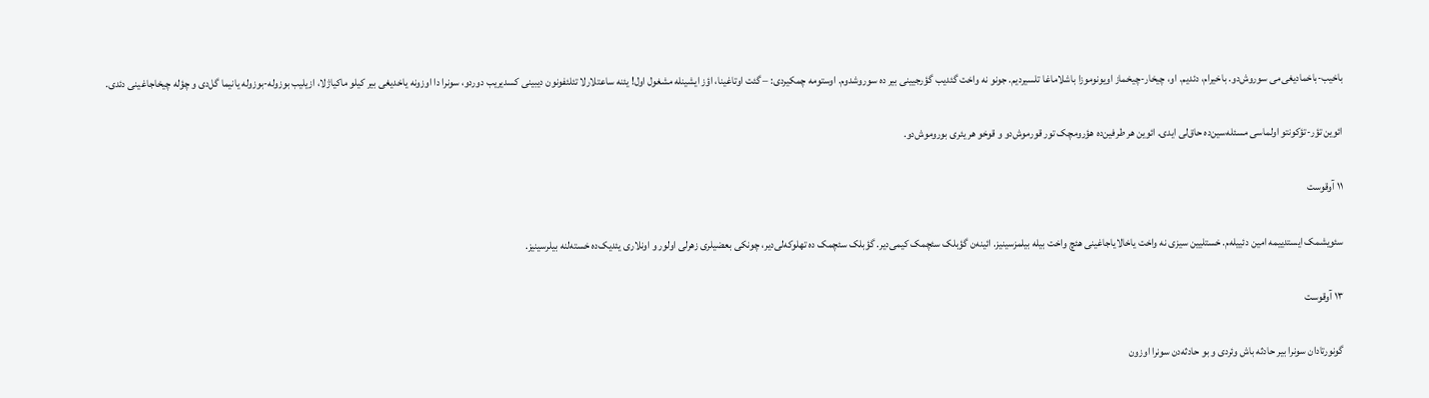باخیب-باخمادیغی‌می سوروش‌دو. باخیرام، دئدیم. او، چیخار-چیخماز اویونوموزا باشلاماغا تلسیردیم. جونو نه واخت گئدیب گؤرجیینی بیر ده سوروشدوم. اوستومه چمکیردی: – گئت اوتاغینا، اؤز ایشینله مشغول اول! یئنه ساعتلارلا تئلئفونون دیبینی کسدیریب دوردو، سونرا دا اوزونه یاخدیغی بیر کیلو ماکیاژلا، ازیلیب بوزوله-بوزوله یانیما گل‌دی و چؤله چیخاجاغینی دئدی.

ائوین تؤر-تؤکونتو اولماسی مسئله‌سین‌ده حاق‌لی ایدی. ائوین هر طرفین‌ده هؤرومچک تور قورموش‌دو و قوخو هر یئری بوروموش‌دو.

۱۱ آوقوست

سئویشمک ایستدییمه امین دئییله‌م. خستلیین سیزی نه واخت یاخالایاجاغینی هئچ واخت بیله بیلمزسینیز. ائینه‌ن گؤبلک سئچمک کیمی‌دیر. گؤبلک سئچمک ده تهلوکه‌لی‌دیر، چونکی بعضیلری زهرلی اولور و اونلاری یئدیک‌ده خسته‌لنه بیلرسینیز.

۱۳ آوقوست

گونورتادان سونرا بیر حادثه باش وئردی و بو حادثه‌دن سونرا اوزون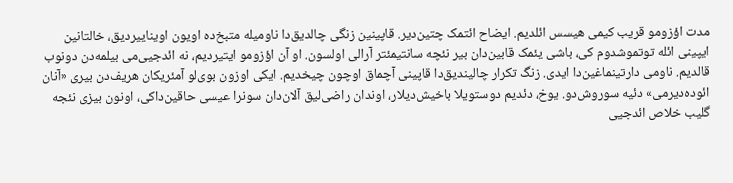مدت اؤزومو قریب کیمی هیسس ائلدیم. ایضاح ائتمک چتین‌دیر. قاپینین زنگی چالدیق‌دا ناومیله متبخ‌ده اویون اویناییردیق، خالتانین ایپینی ائله توتموشدوم کی، باشی یئمک قابین‌دان بیر نئچه سانتیمئتر آرالی اولسون. او آن اؤزومو ایتیردیم، نه ائدجیی‌می بیلمه‌دن دونوب قالدیم. ناومی دارتینماغین‌دا ایدی. زنگ تکرار چالیندیق‌دا قاپینی آچماق اوچون چیخدیم. ایکی اوزون بوی‌لو آمئریکان هریف‌دن بیری «آنان ائوده‌دیرمی» دئیه سوروش‌دو. یوخ، دئدیم دوستویلا باخیش‌دیلار، اوندان راضی‌لیق آلان‌دان سونرا عیسی حاقین‌داکی، اونون بیزی نئجه گلیب خلاص ائدجیی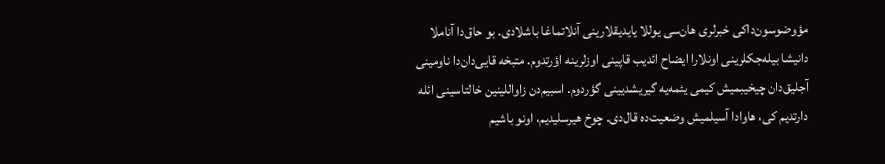مؤوضوسون‌داکی خبرلری هان‌سی یوللا یایدیقلارینی آنلاتماغا باشلادی. بو حاق‌دا آناملا دانیشا بیله‌جکلرینی اونلارا ایضاح ائدیب قاپینی اوزلرینه اؤرتدوم. متبخه قایی‌دان‌دا ناومینی آجلیق‌دان چیخیبمیش کیمی یئمه‌یه گیریشدیینی گؤردوم. اسبیم‌دن زاواللینین خالتاسینی ائله دارتدیم کی، هاوادا آسیلمیش وضعیت‌ده قال‌دی. چوخ هیرسلیدیم، اونو باشیم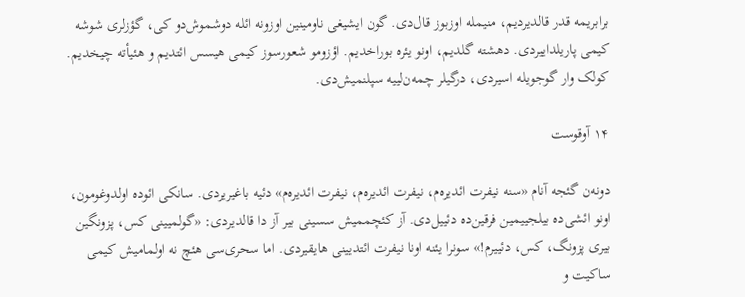برابریمه قدر قالدیردیم، منیمله اوزبوز قال‌دی. گون ایشیغی ناومینین اوزونه ائله دوشموش‌دو کی، گؤزلری شوشه کیمی پاریلداییردی. دهشته گلدیم، اونو یئره بوراخدیم. اؤزومو شعورسوز کیمی هیسس ائتدیم و هئیأته چیخدیم. کولک وار گوجویله اسیردی، درگیلر چمه‌ن‌لییه سپلنمیش‌دی.

۱۴ آوقوست

دونه‌ن گئجه آنام «سنه نیفرت ائدیره‌م، نیفرت ائدیره‌م، نیفرت ائدیره‌م» دئیه باغیریردی. سانکی ائوده اولدوغومون، اونو ائشی‌ده بیلجییمین فرقین‌ده دئییل‌دی. آز کئچممیش سسینی بیر آز دا قالدیردی: «گولمیینی کس، پزونگین بیری پزونگ، کس، دئییرم!» سونرا یئنه اونا نیفرت ائتدیینی هایقیردی. اما سحری‌سی هئچ نه اولمامیش کیمی ساکیت و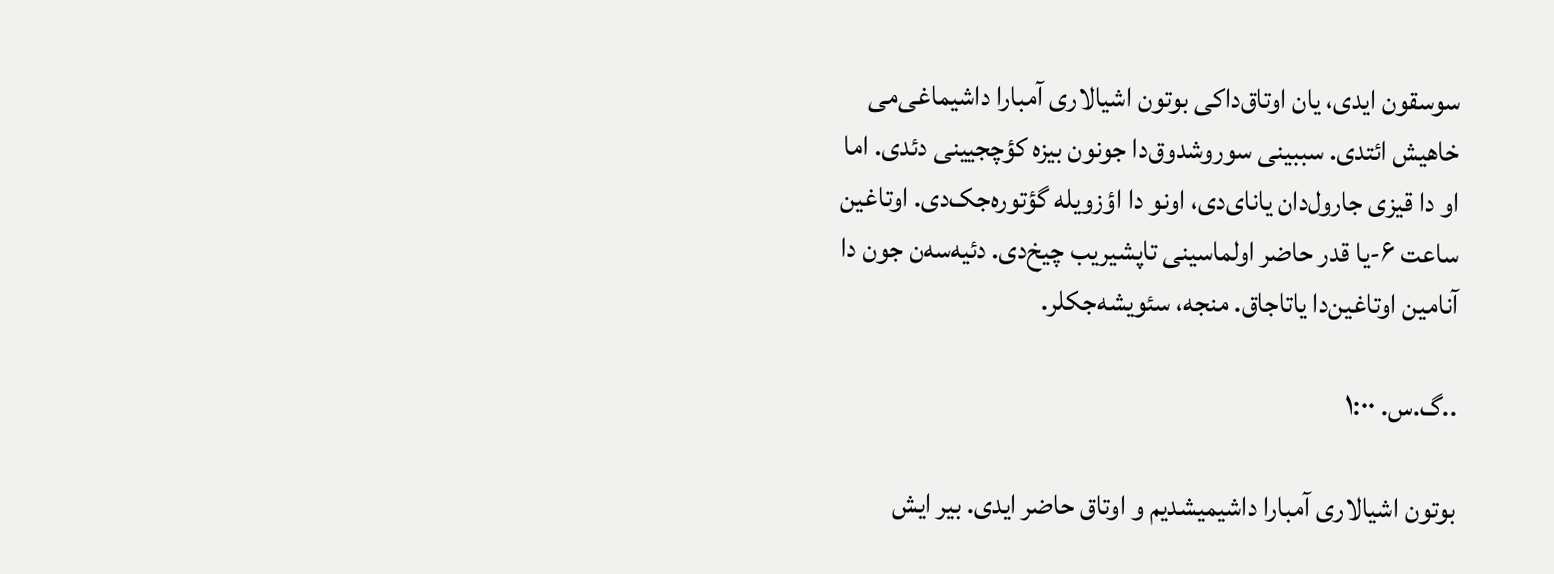سوسقون ایدی، یان اوتاق‌داکی بوتون اشیالاری آمبارا داشیماغی‌می خاهیش ائتدی. سببینی سوروشدوق‌دا جونون بیزه کؤچجیینی دئدی. اما او دا قیزی جارول‌دان یانای‌دی، اونو دا اؤزویله گؤتوره‌جک‌دی. اوتاغین ساعت ۶-یا قدر حاضر اولماسینی تاپشیریب چیخ‌دی. دئیه‌سه‌ن جون دا آنامین اوتاغین‌دا یاتاجاق. منجه، سئویشه‌جکلر.

..گ.س. ۱:۰۰

بوتون اشیالاری آمبارا داشیمیشدیم و اوتاق حاضر ایدی. بیر ایش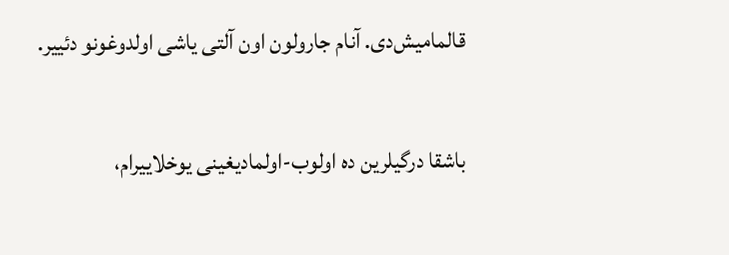قالمامیش‌دی. آنام جارولون اون آلتی یاشی اولدوغونو دئییر.

باشقا درگیلرین ده اولوب-اولمادیغینی یوخلاییرام،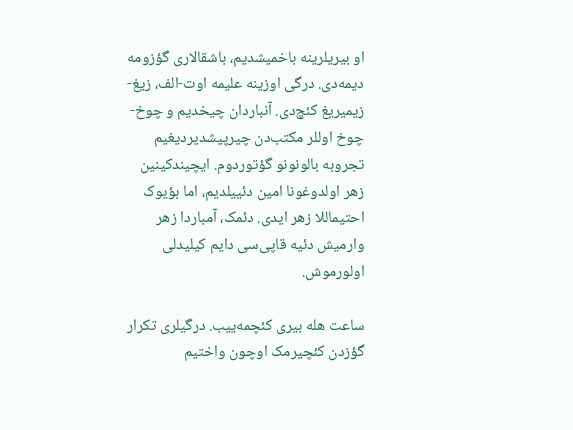او بیریلرینه باخمیشدیم، باشقالاری گؤزومه دیمه‌دی. درگی اوزینه علیمه اوت-الف، زیغ-زیمیریغ کئچ‌دی. آنباردان چیخدیم و چوخ-چوخ اوللر مکتب‌دن چیرپیشدیردیغیم تجروبه بالونونو گؤتوردوم. ایچیندکینین زهر اولدوغونا امین دئییلدیم، اما بؤیوک احتیماللا زهر ایدی. دئمک، آمباردا زهر وارمیش دئیه قاپی‌سی دایم کیلیدلی اولورموش.

ساعت هله بیری کئچمه‌ییب. درگیلری تکرار گؤزدن کئچیرمک اوچون واختیم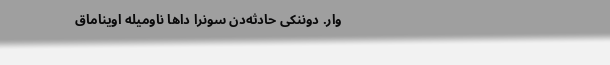وار. دوننکی حادثه‌دن سونرا داها ناومیله اویناماق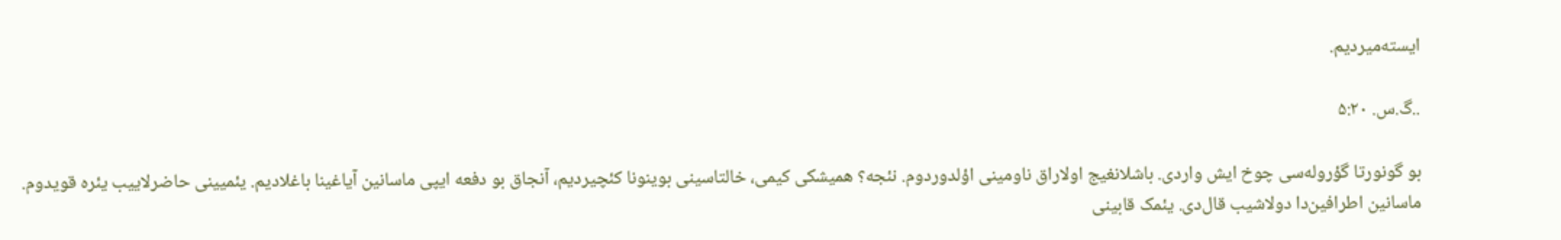ایسته‌میردیم.

..گ.س. ۵:۲۰

بو گونورتا گؤروله‌سی چوخ ایش واردی. باشلانغیج اولاراق ناومینی اؤلدوردوم. نئجه؟ همیشکی کیمی، خالتاسینی بوینونا کئچیردیم، آنجاق بو دفعه ایپی ماسانین آیاغینا باغلادیم. یئمیینی حاضرلاییب یئره قویدوم. ماسانین اطرافین‌دا دولاشیب قال‌دی. یئمک قابینی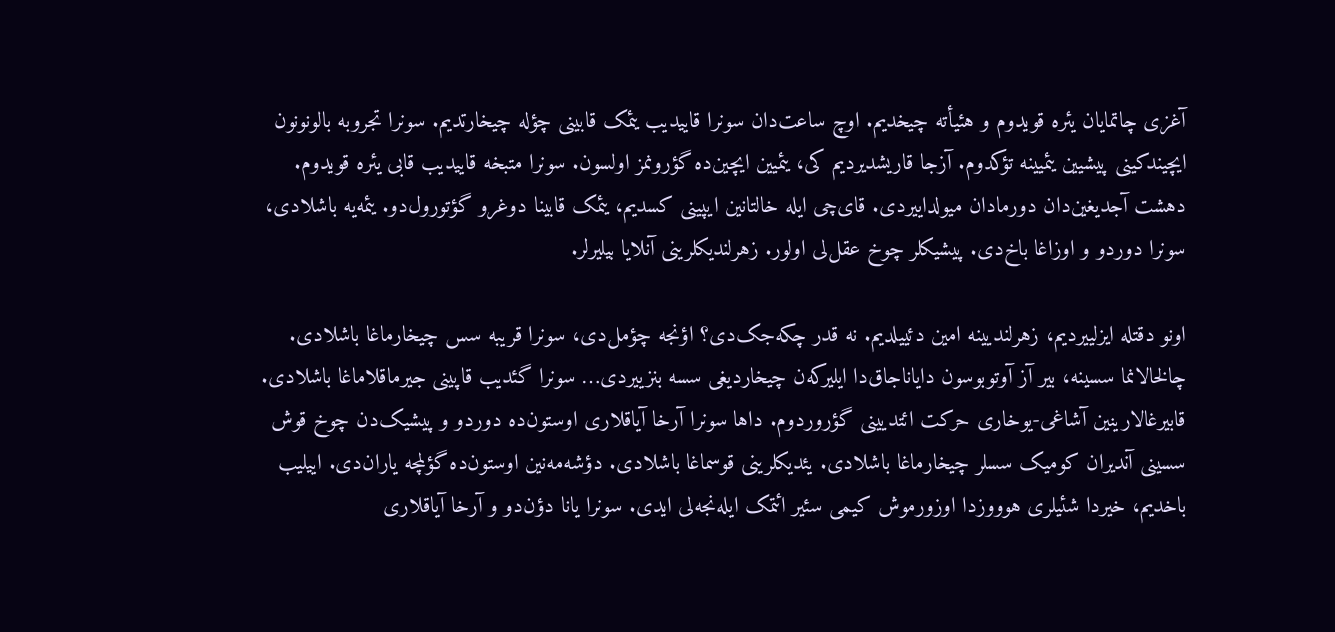آغزی چاتمایان یئره قویدوم و هئیأته چیخدیم. اوچ ساعت‌دان سونرا قاییدیب یئمک قابینی چؤله چیخارتدیم. سونرا تجروبه بالونونون ایچیندکینی پیشیین یئمیینه تؤکدوم. آزجا قاریشدیردیم کی، یئمیین ایچین‌ده گؤرونمز اولسون. سونرا متبخه قاییدیب قابی یئره قویدوم. دهشت آجدیغین‌دان دورمادان میولداییردی. قای‌چی ایله خالتانین ایپینی کسدیم، یئمک قابینا دوغرو گؤتورول‌دو. یئمه‌یه باشلادی، سونرا دوردو و اوزاغا باخ‌دی. پیشیکلر چوخ عقل‌لی اولور. زهرلندیکلرینی آنلایا بیلیرلر.

اونو دقتله ایزلییردیم، زهرلندیینه امین دئییلدیم. نه قدر چکه‌جک‌دی؟ اؤنجه چؤمل‌دی، سونرا قریبه سس چیخارماغا باشلادی. چالخالانما سسینه، بیر آز آوتوبوسون دایاناجاق‌دا ایلیرکه‌ن چیخاردیغی سسه بنزییردی… سونرا گئدیب قاپینی جیرماقلاماغا باشلادی. قابیرغالارینین آشاغی-یوخاری حرکت ائتدیینی گؤروردوم. داها سونرا آرخا آیاقلاری اوستون‌ده دوردو و پیشیک‌دن چوخ قوش سسینی آندیران کومیک سسلر چیخارماغا باشلادی. یئدیکلرینی قوسماغا باشلادی. دؤشه‌مه‌نین اوستون‌ده گؤلمچه یاران‌دی. اییلیب باخدیم، خیردا شئیلری هوووزدا اوزورموش کیمی سئیر ائتمک ایله‌نجه‌لی ایدی. سونرا یانا دؤن‌دو و آرخا آیاقلاری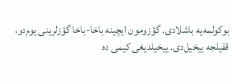بوکولمه‌یه باشلادی. گؤزومون ایچینه باخا-باخا گؤزلرینی یوم‌دو، قفیلجه ییخیل‌دی. ییخیلدیغی کیمی ده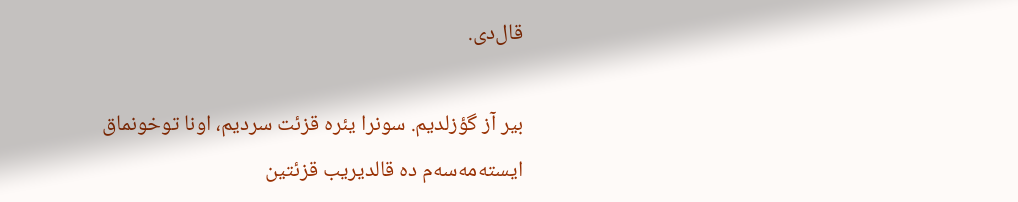قال‌دی.

بیر آز گؤزلدیم. سونرا یئره قزئت سردیم، اونا توخونماق ایسته‌مه‌سه‌م ده قالدیریب قزئتین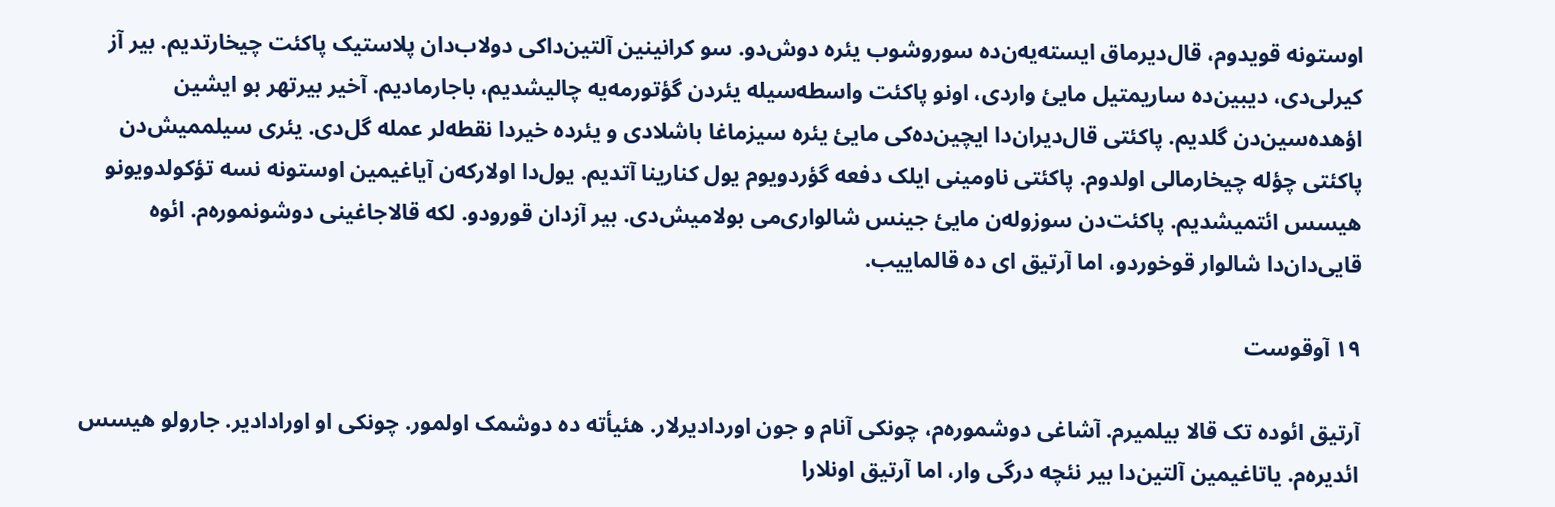اوستونه قویدوم، قال‌دیرماق ایسته‌یه‌ن‌ده سوروشوب یئره دوش‌دو. سو کرانینین آلتین‌داکی دولاب‌دان پلاستیک پاکئت چیخارتدیم. بیر آز کیرلی‌دی، دیبین‌ده ساریمتیل مایئ واردی، اونو پاکئت واسطه‌سیله یئردن گؤتورمه‌یه چالیشدیم، باجارمادیم. آخیر بیرتهر بو ایشین اؤهده‌سین‌دن گلدیم. پاکئتی قال‌دیران‌دا ایچین‌ده‌کی مایئ یئره سیزماغا باشلادی و یئرده خیردا نقطه‌لر عمله گل‌دی. یئری سیلممیش‌دن پاکئتی چؤله چیخارمالی اولدوم. پاکئتی ناومینی ایلک دفعه گؤردویوم یول کنارینا آتدیم. یول‌دا اولارکه‌ن آیاغیمین اوستونه نسه تؤکولدویونو هیسس ائتمیشدیم. پاکئت‌دن سوزوله‌ن مایئ جینس شالواری‌می بولامیش‌دی. بیر آزدان قورودو. لکه قالاجاغینی دوشونموره‌م. ائوه قایی‌دان‌دا شالوار قوخوردو، اما آرتیق ای ده قالماییب.

۱۹ آوقوست

آرتیق ائوده تک قالا بیلمیرم. آشاغی دوشموره‌م، چونکی آنام و جون اوردادیرلار. هئیأته ده دوشمک اولمور. چونکی او اورادادیر. جارولو هیسس ائدیره‌م. یاتاغیمین آلتین‌دا بیر نئچه درگی وار، اما آرتیق اونلارا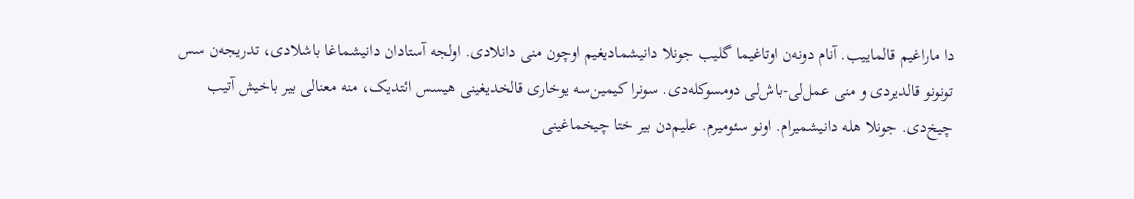دا ماراغیم قالماییب. آنام دونه‌ن اوتاغیما گلیب جونلا دانیشمادیغیم اوچون منی دانلادی. اولجه آستادان دانیشماغا باشلادی، تدریجه‌ن سس تونونو قالدیردی و منی عمل‌لی-باش‌لی دومسوکله‌دی. سونرا کیمین‌سه یوخاری قالخدیغینی هیسس ائتدیک، منه معنالی بیر باخیش آتیب چیخ‌دی. جونلا هله دانیشمیرام. اونو سئومیرم. علیم‌دن بیر ختا چیخماغینی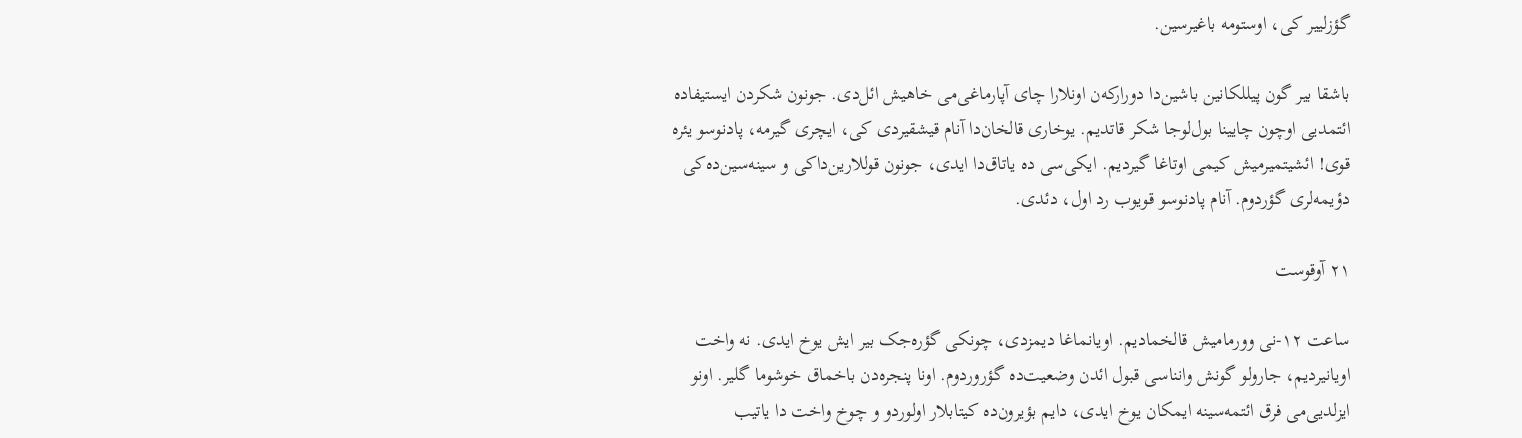گؤزلییر کی، اوستومه باغیرسین.

باشقا بیر گون پیللکانین باشین‌دا دورارکه‌ن اونلارا چای آپارماغی‌می خاهیش ائل‌دی. جونون شکردن ایستیفاده ائتمدیی اوچون چایینا بول‌لوجا شکر قاتدیم. یوخاری قالخان‌دا آنام قیشقیردی کی، ایچری گیرمه، پادنوسو یئره قوی! ائشیتمیرمیش کیمی اوتاغا گیردیم. ایکی‌سی ده یاتاق‌دا ایدی، جونون قوللارین‌داکی و سینه‌سین‌ده‌کی دؤیمه‌لری گؤردوم. آنام پادنوسو قویوب رد اول، دئدی.

۲۱ آوقوست

ساعت ۱۲-نی وورمامیش قالخمادیم. اویانماغا دیمزدی، چونکی گؤره‌جک بیر ایش یوخ ایدی. نه واخت اویانیردیم، جارولو گونش وانناسی قبول ائد‌ن وضعیت‌ده گؤروردوم. اونا پنجره‌دن باخماق خوشوما گلیر. اونو ایزلدیی‌می فرق ائتمه‌سینه ایمکان یوخ ایدی، دایم بؤیرون‌ده کیتابلار اولوردو و چوخ واخت دا یاتیب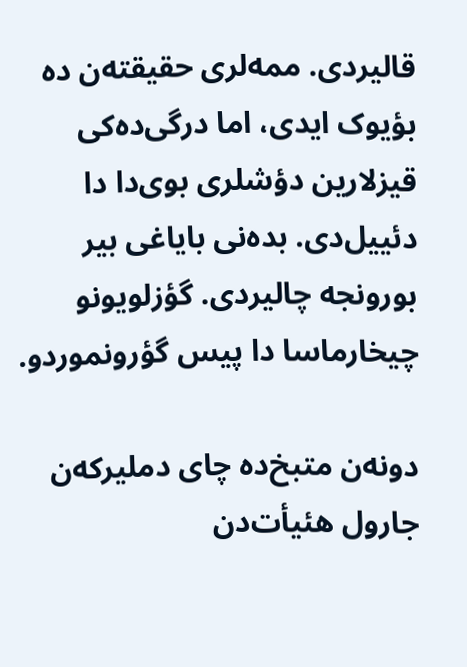قالیردی. ممه‌لری حقیقته‌ن ده بؤیوک ایدی، اما درگی‌ده‌کی قیزلارین دؤشلری بوی‌دا دا دئییل‌دی. بده‌نی بایاغی بیر بورونجه چالیردی. گؤزلویونو چیخارماسا دا پیس گؤرونموردو.

دونه‌ن متبخ‌ده چای دملیرکه‌ن جارول هئیأت‌دن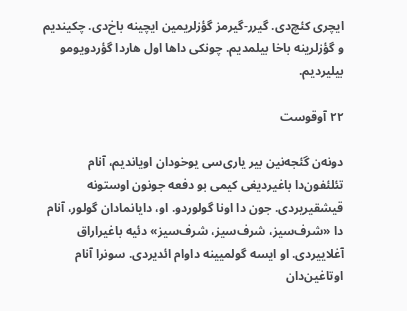ایچری کئچ‌دی. گیرر-گیرمز گؤزلریمین ایچینه باخ‌دی. چکیندیم و گؤزلرینه باخا بیلمدیم. چونکی داها اول هاردا گؤردویومو بیلیردیم.

۲۲ آوقوست

دونه‌ن گئجه‌نین بیر یاری‌سی یوخودان اویاندیم، آنام تئلئفون‌دا باغیردیغی کیمی بو دفعه جونون اوستونه قیشقیریردی. جون دا اونا گولوردو. او، دایانمادان گولور، آنام دا «شرف‌سیز، شرف‌سیز، شرف‌سیز» دئیه باغیراراق آغلاییردی. او ایسه گولمیینه داوام ائدیردی. سونرا آنام اوتاغین‌دان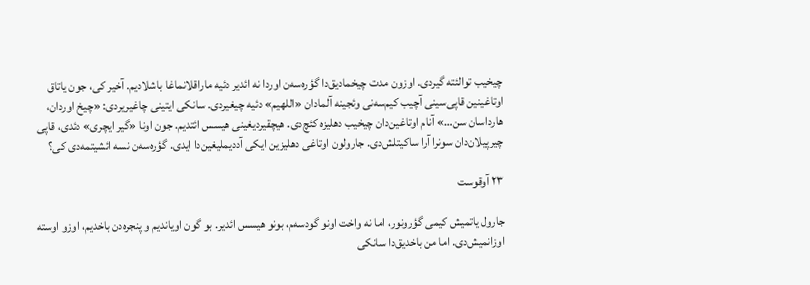چیخیب توالئته گیردی. اوزون مدت چیخمادیق‌دا گؤره‌سه‌ن اوردا نه ائدیر دئیه ماراقلانماغا باشلادیم. آخیر کی، جون یاتاق اوتاغینین قاپی‌سینی آچیب کیم‌سه‌نی وئجینه آلمادان «اللهیم» دئیه چیغیردی. سانکی ایتینی چاغیریردی: «چیخ اوردان، هارداسان سن…» آنام اوتاغین‌دان چیخیب دهلیزه کئچ‌دی. هیچقیردیغینی هیسس ائتدیم. جون اونا «گیر ایچری» دئدی، قاپی چیرپیلان‌دان سونرا آرا ساکیتلش‌دی. جارولون اوتاغی دهلیزین ایکی آددیملیغین‌دا ایدی. گؤره‌سه‌ن نسه ائشیتمه‌دی کی؟

۲۳ آوقوست

جارول یاتمیش کیمی گؤرونور، اما نه واخت اونو گودسه‌م، بونو هیسس ائدیر. بو گون اویاندیم و پنجره‌دن باخدیم، اوزو اوسته اوزانمیش‌دی. اما من باخدیق‌دا سانکی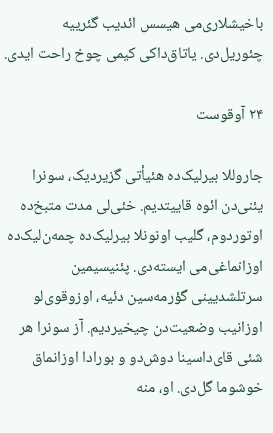باخیشلاری‌می هیسس ائدیب گئرییه چئوریل‌دی. یاتاق‌داکی کیمی چوخ راحت ایدی.

۲۴ آوقوست

جاروللا بیرلیک‌ده هئیأتی گزیردیک، سونرا یئنی‌دن ائوه قاییتدیم. خئی‌لی مدت متبخ‌ده اوتوردوم، گلیب اونونلا بیرلیک‌ده چمه‌ن‌لیک‌ده اوزانماغی‌می ایسته‌دی. پئنیسیمین سرتلشدیینی گؤرمه‌سین دئیه، اوزوقوی‌لو اوزانیب وضعیت‌دن چیخیردیم. آز سونرا هر شئی قای‌داسینا دوش‌دو و بورادا اوزانماق خوشوما گل‌دی. او، منه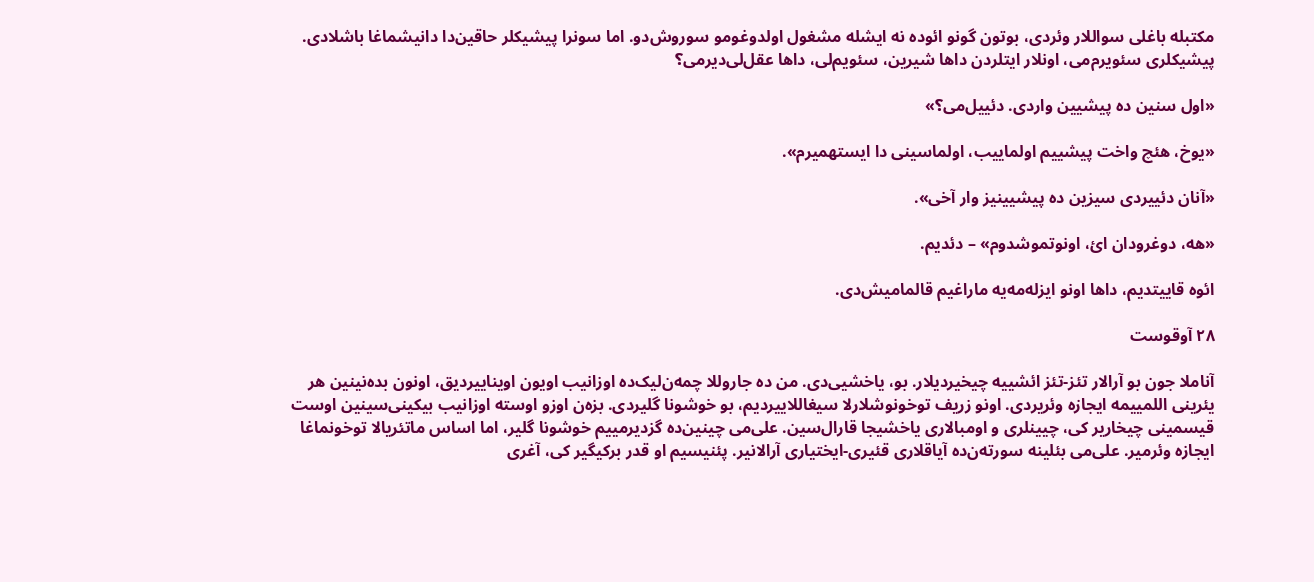مکتبله باغلی سواللار وئردی، بوتون گونو ائوده نه ایشله مشغول اولدوغومو سوروش‌دو. اما سونرا پیشیکلر حاقین‌دا دانیشماغا باشلادی. پیشیکلری سئویرم‌می، اونلار ایتلردن داها شیرین، سئویم‌لی، داها عقل‌لی‌دیرمی؟

«اول سنین ده پیشیین واردی. دئییل‌می؟»

«یوخ، هئچ واخت پیشییم اولماییب، اولماسینی دا ایستهمیرم».

«آنان دئییردی سیزین ده پیشیینیز وار آخی».

«هه، دوغرودان ائ، اونوتموشدوم» – دئدیم.

ائوه قاییتدیم، داها اونو ایزله‌مه‌یه ماراغیم قالمامیش‌دی.

۲۸ آوقوست

آناملا جون بو آرالار تئز-تئز ائشییه چیخیردیلار. بو، یاخشیی‌دی. من ده جاروللا چمه‌ن‌لیک‌ده اوزانیب اویون اویناییردیق، اونون بده‌نینین هر یئرینی اللمییمه ایجازه وئریردی. اونو زریف توخونوشلارلا سیغاللاییردیم، بو خوشونا گلیردی. بزه‌ن اوزو اوسته اوزانیب بیکینی‌سینین اوست قیسمینی چیخاریر کی، چیینلری و اومبالاری یاخشیجا قارال‌سین. علی‌می چینین‌ده گزدیرمییم خوشونا گلیر، اما اساس ماتئریالا توخونماغا ایجازه وئرمیر. علی‌می بئلینه سورته‌ن‌ده آیاقلاری قئیری-ایختیاری آرالانیر. پئنیسیم او قدر برکیگیر کی، آغری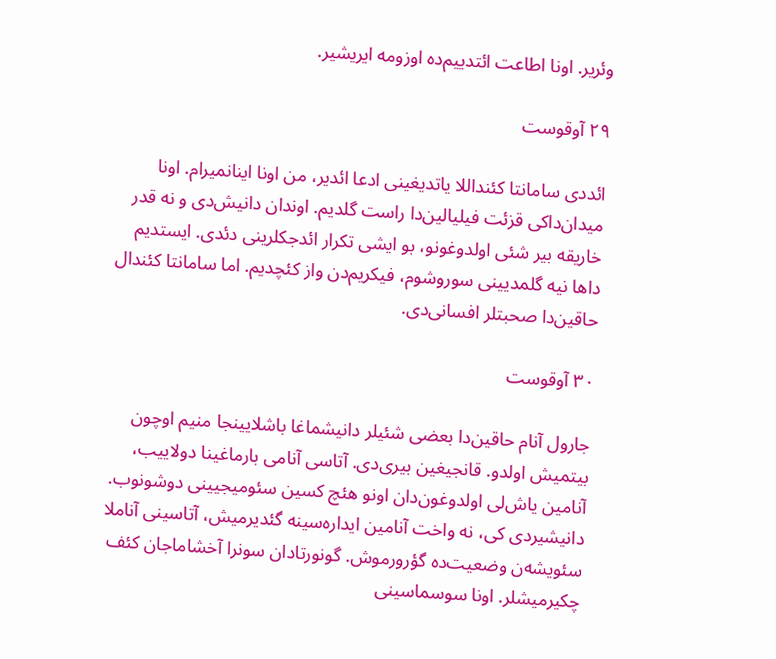وئریر. اونا اطاعت ائتدییم‌ده اوزومه ایریشیر.

۲۹ آوقوست

ائددی سامانتا کئنداللا یاتدیغینی ادعا ائدیر، من اونا اینانمیرام. اونا میدان‌داکی قزئت فیلیالین‌دا راست گلدیم. اوندان دانیش‌دی و نه قدر خاریقه بیر شئی اولدوغونو، بو ایشی تکرار ائد‌جکلرینی دئدی. ایستدیم داها نیه گلمدیینی سوروشوم، فیکریم‌دن واز کئچدیم. اما سامانتا کئندال حاقین‌دا صحبتلر افسانی‌دی.

۳۰ آوقوست

جارول آنام حاقین‌دا بعضی شئیلر دانیشماغا باشلایینجا منیم اوچون بیتمیش اولدو. قانجیغین بیری‌دی. آتاسی آنامی بارماغینا دولاییب، آنامین یاش‌لی اولدوغون‌دان اونو هئچ کسین سئومیجیینی دوشونوب. دانیشیردی کی، نه واخت آنامین ایداره‌سینه گئدیرمیش، آتاسینی آناملا سئویشه‌ن وضعیت‌ده گؤرورموش. گونورتادان سونرا آخشاماجان کئف چکیرمیشلر. اونا سوسماسینی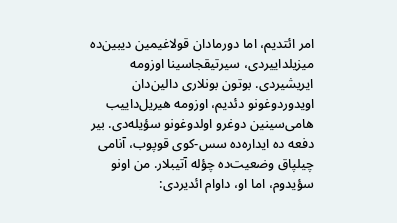امر ائتدیم، اما دورمادان قولاغیمین دیبین‌ده میزیلداییردی، سیرتیقجاسینا اوزومه ایریشیردی. بوتون بونلاری دالین‌دان اویدوردوغونو دئدیم، اوزومه هیریل‌داییب هامی‌سینین دوغرو اولدوغونو سؤیله‌دی. بیر دفعه ده ایداره‌ده سس-کوی قوپوب، آنامی چیلپاق وضعیت‌ده چؤله آتیبلار. من اونو سؤیدوم، اما او، داوام ائدیردی: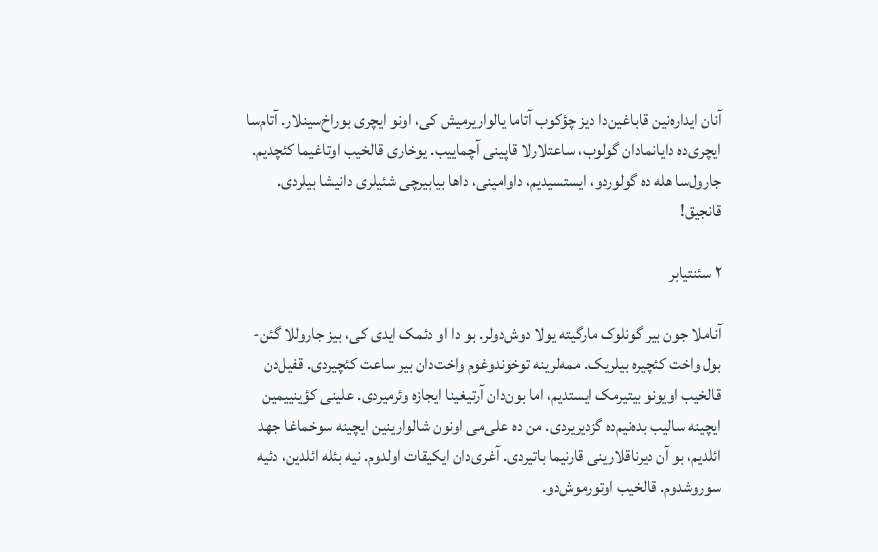آنان ایداره‌نین قاباغین‌دا دیز چؤکوب آتاما یالواریرمیش کی، اونو ایچری بوراخ‌سینلار. آتام‌سا ایچری‌ده دایانمادان گولوب، ساعتلارلا قاپینی آچماییب. یوخاری قالخیب اوتاغیما کئچدیم. جارول‌سا هله ده گولوردو، ایستسیدیم، داوامینی، داها بیابیرچی شئیلری دانیشا بیلردی. قانجیق!

۲ سئنتیابر

آناملا جون بیر گونلوک مارگیته یولا دوش‌دولر. بو دا او دئمک ایدی کی، بیز جاروللا گئن-بول واخت کئچیره بیلریک. ممه‌لرینه توخوندوغوم واخت‌دان بیر ساعت کئچیردی. قفیل‌دن قالخیب اویونو بیتیرمک ایستدیم، اما بون‌دان آرتیغینا ایجازه وئرمیردی. علینی کؤینییمین ایچینه سالیب بده‌نیم‌ده گزدیریردی. من ده علی‌می اونون شالوارینین ایچینه سوخماغا جهد ائلدیم، بو آن دیرناقلارینی قارنیما باتیردی. آغری‌دان ایکیقات اولدوم. نیه بئله ائلدین، دئیه سوروشدوم. قالخیب اوتورموش‌دو.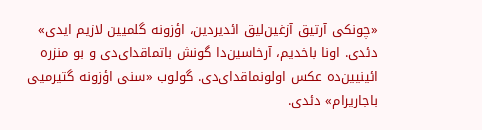«چونکی آرتیق آزغین‌لیق ائدیردین، اؤزونه گلمیین لازیم ایدی» دئدی. اونا باخدیم، آرخاسین‌دا گونش باتماقدای‌دی و بو منزره ائینیین‌ده عکس اولونماقدای‌دی. گولوب «سنی اؤزونه گتیرمیی باجاریرام» دئدی.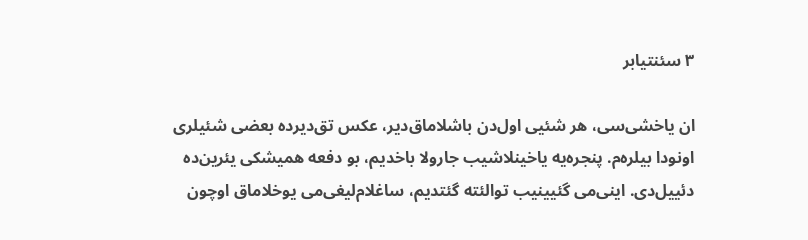۳ سئنتیابر

ان یاخشی‌سی، هر شئیی اول‌دن باشلاماق‌دیر، عکس تق‌دیرده بعضی شئیلری اونودا بیلره‌م. پنجره‌یه یاخینلاشیب جارولا باخدیم، بو دفعه همیشکی یئرین‌ده دئییل‌دی. اینی‌می گئیینیب توالئته گئتدیم، ساغلام‌لیغی‌می یوخلاماق اوچون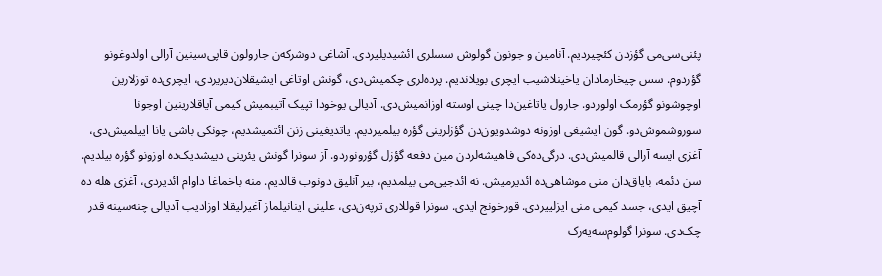پئنی‌سی‌می گؤزدن کئچیردیم. آنامین و جونون گولوش سسلری ائشیدیلیردی. آشاغی دوشرکه‌ن جارولون قاپی‌سینین آرالی اولدوغونو گؤردوم. سس چیخارمادان یاخینلاشیب ایچری بویلاندیم. پرده‌لری چکمیش‌دی، گونش اوتاغی ایشیقلان‌دیریردی، ایچری‌ده توزلارین اوچوشونو گؤرمک اولوردو. جارول یاتاغین‌دا چینی اوسته اوزانمیش‌دی. آدیالی یوخودا تپیک آتیبمیش کیمی آیاقلارینین اوجونا سوروشموش‌دو. گون ایشیغی اوزونه دوشدویون‌دن گؤزلرینی گؤره بیلمیردیم. یاتدیغینی زنن ائتمیشدیم، چونکی باشی یانا اییلمیش‌دی، آغزی ایسه آرالی قالمیش‌دی. درگی‌ده‌کی فاهیشه‌لردن مین دفعه گؤزل گؤرونوردو. آز سونرا گونش یئرینی دییشدیک‌ده اوزونو گؤره بیلدیم. سن دئمه، بایاق‌دان منی موشاهی‌ده ائدیرمیش. نه ائدجیی‌می بیلمدیم، بیر آنلیق دونوب قالدیم. منه باخماغا داوام ائدیردی، آغزی هله ده آچیق ایدی، جسد کیمی منی ایزلییردی. قورخونج ایدی. سونرا قوللاری ترپه‌ن‌دی، علینی اینانیلماز آغیرلیقلا اوزادیب آدیالی چنه‌سینه قدر چک‌دی. سونرا گولوم‌سه‌یه‌رک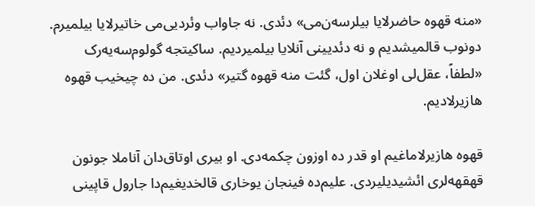«منه قهوه حاضرلایا بیلرسه‌ن‌می» دئدی. نه جاواب وئردیی‌می خاتیرلایا بیلمیرم. دونوب قالمیشدیم و نه دئدیینی آنلایا بیلمیردیم. ساکیتجه گولوم‌سه‌یه‌رک «لطفاً، عقل‌لی اوغلان اول، گئت منه قهوه گتیر» دئدی. من ده چیخیب قهوه هازیرلادیم.

قهوه هازیرلاماغیم او قدر ده اوزون چکمه‌دی. او بیری اوتاق‌دان آناملا جونون قهقهه‌لری ائشیدیلیردی. علیم‌ده فینجان یوخاری قالخدیغیم‌دا جارول قاپینی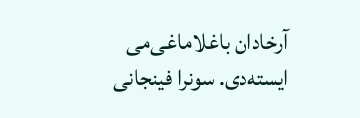آرخادان باغلاماغی‌می ایسته‌دی. سونرا فینجانی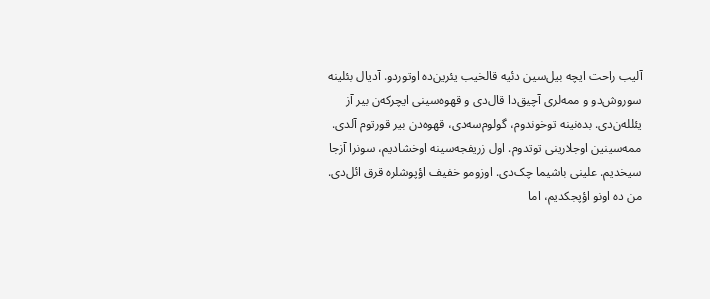آلیب راحت ایچه بیل‌سین دئیه قالخیب یئرین‌ده اوتوردو. آدیال بئلینه سوروش‌دو و ممه‌لری آچیق‌دا قال‌دی و قهوه‌سینی ایچرکه‌ن بیر آز یئلله‌ن‌دی. بده‌نینه توخوندوم، گولوم‌سه‌دی، قهوه‌دن بیر قورتوم آلدی. ممه‌سینین اوجلارینی توتدوم. اول زریفجه‌سینه اوخشادیم، سونرا آزجا سیخدیم. علینی باشیما چک‌دی. اوزومو خفیف اؤپوشلره قرق ائل‌دی. من ده اونو اؤپجکدیم، اما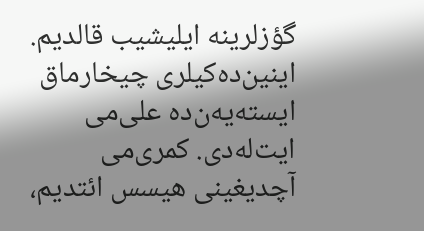گؤزلرینه ایلیشیب قالدیم. اینین‌ده‌کیلری چیخارماق ایسته‌یه‌ن‌ده علی‌می ایت‌له‌دی. کمری‌می آچدیغینی هیسس ائتدیم،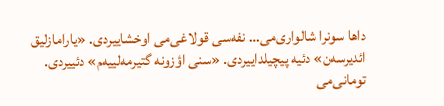داها سونرا شالواری‌می… نفه‌سی قولاغی‌می اوخشاییردی. «یارامازلیق ائدیرسه‌ن» دئیه پیچیلداییردی. «سنی اؤزونه گتیرمه‌لییه‌م» دئییردی. تومانی‌می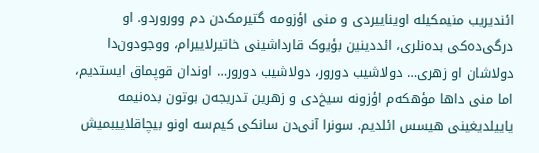ائندیریب منیمکیله اویناییردی و منی اؤزومه گتیرمک‌دن دم ووروردو. او درگی‌ده‌کی بده‌نلری، ائددینین بؤیوک قارداشینی خاتیرلاییرام، ووجودون‌دا دولاشان او زهری… دولاشیب دورور، دولاشیب دورور… اوندان قوپماق ایستدیم، اما منی داها مؤهکه‌م اؤزونه سیخ‌دی و زهرین تدریجه‌ن بوتون بده‌نیمه یاییلدیغینی هیسس ائلدیم. سونرا آنی‌دن سانکی کیم‌سه اونو بیچاقلاییبمیش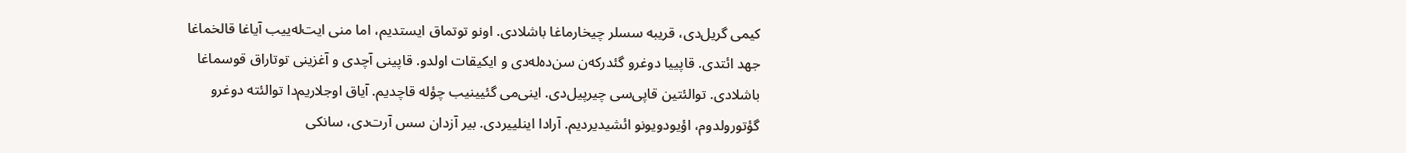کیمی گریل‌دی، قریبه سسلر چیخارماغا باشلادی. اونو توتماق ایستدیم، اما منی ایت‌له‌ییب آیاغا قالخماغا جهد ائتدی. قاپییا دوغرو گئدرکه‌ن سن‌ده‌له‌دی و ایکیقات اولدو. قاپینی آچدی و آغزینی توتاراق قوسماغا باشلادی. توالئتین قاپی‌سی چیرپیل‌دی. اینی‌می گئیینیب چؤله قاچدیم. آیاق اوجلاریم‌دا توالئته دوغرو گؤتورولدوم، اؤیودویونو ائشیدیردیم. آرادا اینلییردی. بیر آزدان سس آرت‌دی، سانکی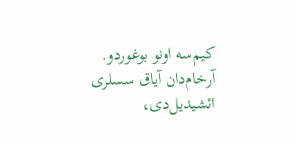کیم‌سه اونو بوغوردو. آرخام‌دان آیاق سسلری ائشیدیل‌دی،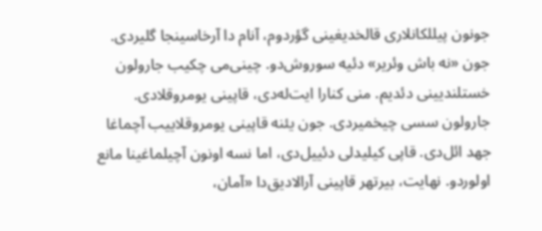جونون پیللکانلاری قالخدیغینی گؤردوم، آنام دا آرخاسینجا گلیردی. جون «نه باش وئریر» دئیه سوروش‌دو. چینی‌می چکیب جارولون خستلندیینی دئدیم. منی کنارا ایت‌له‌دی، قاپینی یومروقلادی. جارولون سسی چیخمیردی. جون یئنه قاپینی یومروقلاییب آچماغا جهد ائل‌دی. قاپی کیلیدلی دئییل‌دی، اما نسه اونون آچیلماغینا مانع اولوردو. نهایت، بیرتهر قاپینی آرالادیق‌دا «آمان،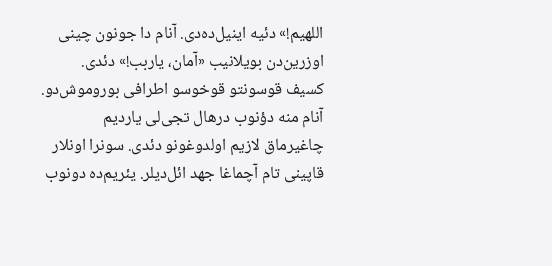اللهیم!» دئیه اینیل‌ده‌دی. آنام دا جونون چینی اوزرین‌دن بویلانیب «آمان، یاربب!» دئدی. کسیف قوسونتو قوخوسو اطرافی بوروموش‌دو. آنام منه دؤنوب درهال تجی‌لی یاردیم چاغیرماق لازیم اولدوغونو دئدی. سونرا اونلار قاپینی تام آچماغا جهد ائل‌دیلر. یئریم‌ده دونوب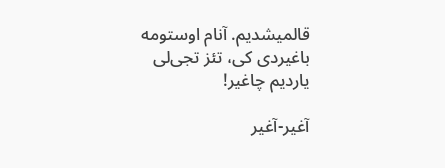قالمیشدیم. آنام اوستومه باغیردی کی، تئز تجی‌لی یاردیم چاغیر!

آغیر-آغیر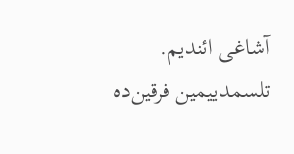آشاغی ائندیم. تلسمدییمین فرقین‌ده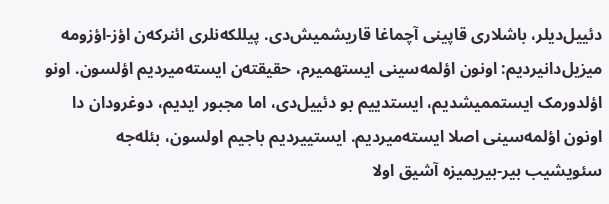دئییل‌دیلر، باشلاری قاپینی آچماغا قاریشمیش‌دی. پیللکه‌نلری ائنرکه‌ن اؤز-اؤزومه میزیل‌دانیردیم: اونون اؤلمه‌سینی ایستهمیرم، حقیقته‌ن ایسته‌میردیم اؤلسون. اونو اؤلدورمک ایستممیشدیم، ایستدییم بو دئییل‌دی، اما مجبور ایدیم، دوغرودان دا اونون اؤلمه‌سینی اصلا ایسته‌میردیم. ایستییردیم باجیم اولسون، بئله‌جه سئویشیب بیر-بیریمیزه آشیق اولا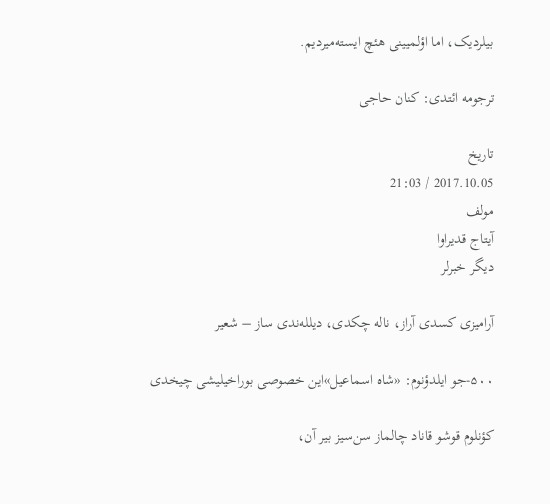بیلردیک، اما اؤلمیینی هئچ ایسته‌میردیم.

ترجومه ائتدی: کنان حاجی

تاریخ
2017.10.05 / 21:03
مولف
آیتاج قدیراوا
دیگر خبرلر

آرامیزی کسدی آراز، ناله چکدی، دیلله‌ندی ساز – شعیر

۵۰۰-جو ایلدؤنوم: «شاه اسماعیل»این خصوصی بوراخیلیشی چیخدی

کؤنلوم قوشو قاناد چالماز سن‌سیز بیر آن،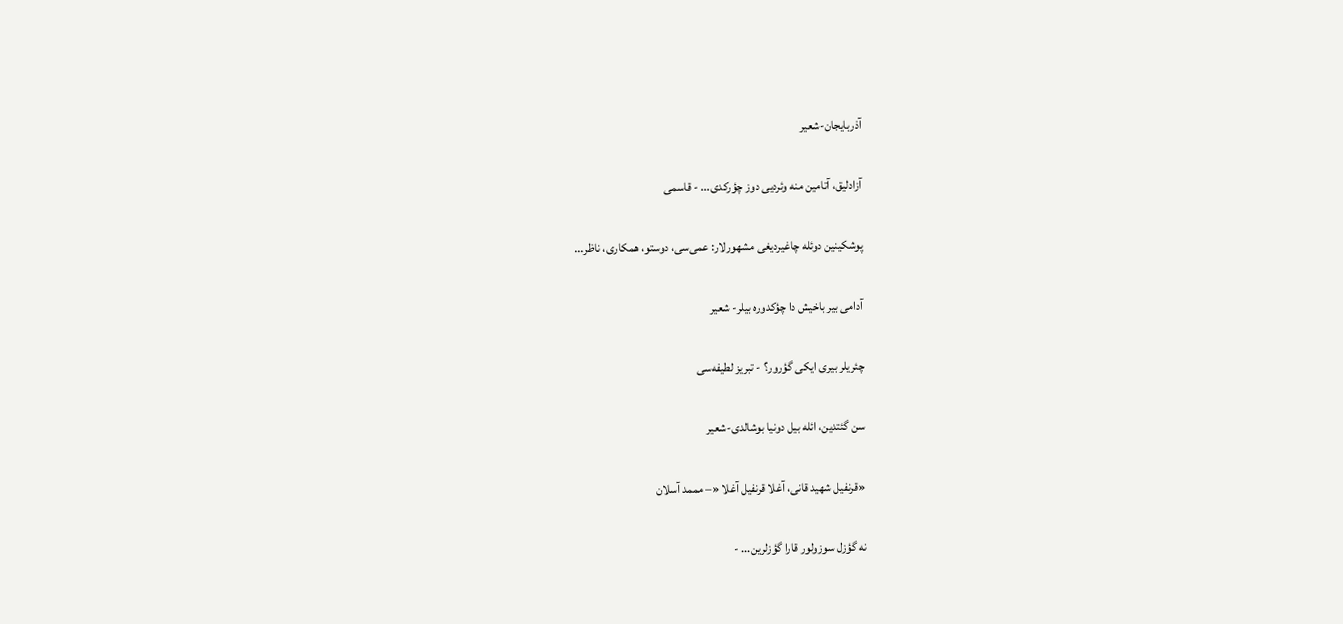آذربایجان-شعیر

آزادلیق، آتامین منه وئردیی دوز چؤرکدی... - قاسمی

پوشکینین دوئله چاغیردیغی مشهورلار: عمی‌سی، دوستو، همکاری، ناظر...

آدامی بیر باخیش دا چؤکدوره بیلر- شعیر

چئریلر بیری ایکی گؤرور؟ - تبریز لطیفه‌سی

سن گئتدین، ائله بیل دونیا بوشالدی-شعیر

«قرنفیل شهید قانی، آغلا قرنفیل آغلا «– مممد آسلان

نه گؤزل سوزولور قارا گؤزلرین... -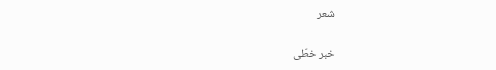شعر

خبر خطّی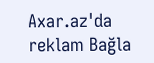Axar.az'da reklam Bağla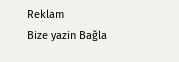Reklam
Bize yazin Bağla